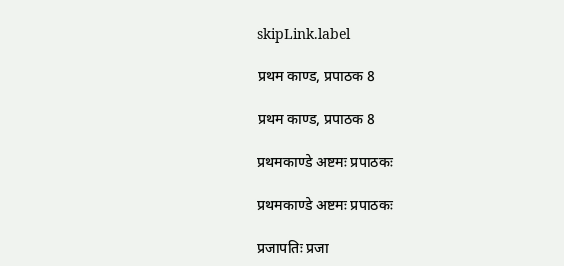skipLink.label

प्रथम काण्ड, प्रपाठक 8

प्रथम काण्ड, प्रपाठक 8

प्रथमकाण्डे अष्टमः प्रपाठकः

प्रथमकाण्डे अष्टमः प्रपाठकः

प्रजापतिः प्रजा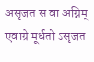असृजत स वा अग्निम् एवाग्रे मूर्धतो ऽसृजत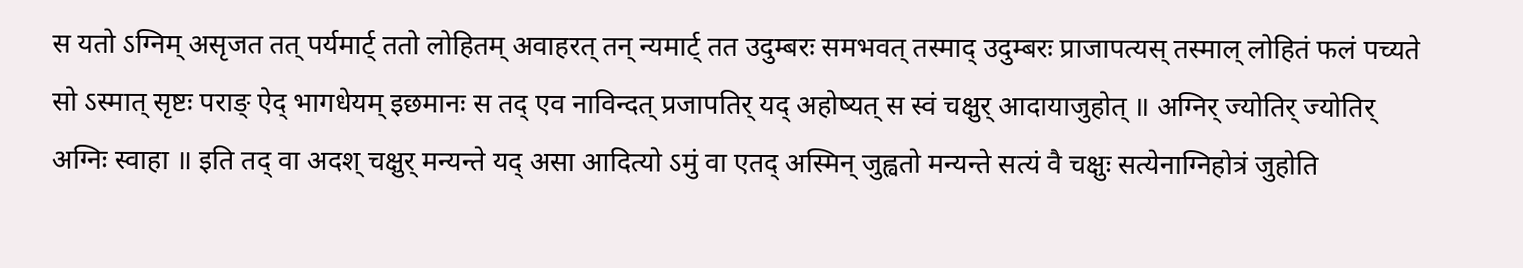स यतो ऽग्निम् असृजत तत् पर्यमार्ट् ततो लोहितम् अवाहरत् तन् न्यमार्ट् तत उदुम्बरः समभवत् तस्माद् उदुम्बरः प्राजापत्यस् तस्माल् लोहितं फलं पच्यते सो ऽस्मात् सृष्टः पराङ् ऐद् भागधेयम् इछमानः स तद् एव नाविन्दत् प्रजापतिर् यद् अहोष्यत् स स्वं चक्षुर् आदायाजुहोत् ॥ अग्निर् ज्योतिर् ज्योतिर् अग्निः स्वाहा ॥ इति तद् वा अदश् चक्षुर् मन्यन्ते यद् असा आदित्यो ऽमुं वा एतद् अस्मिन् जुह्वतो मन्यन्ते सत्यं वै चक्षुः सत्येनाग्निहोत्रं जुहोति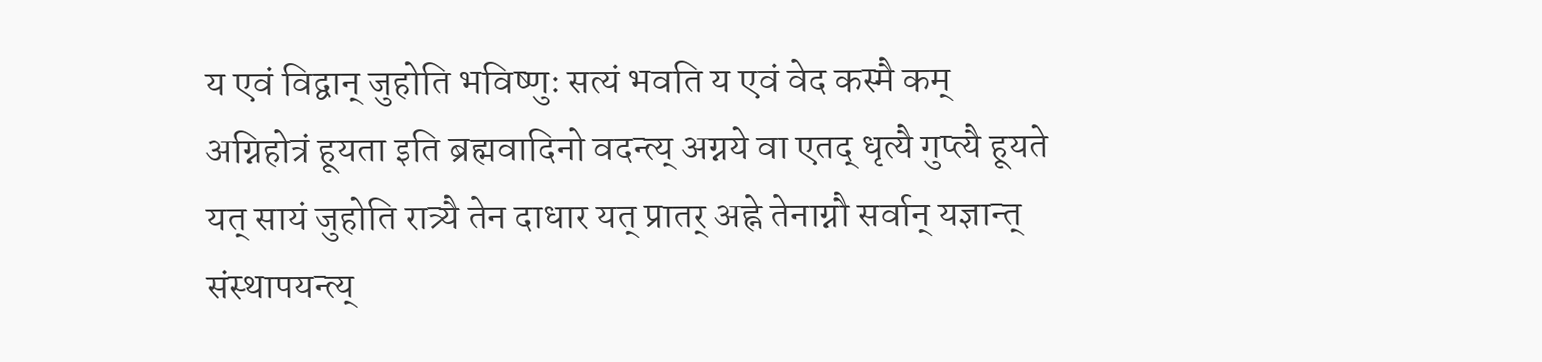य एवं विद्वान् जुहोति भविष्णुः सत्यं भवति य एवं वेद कस्मै कम् अग्निहोत्रं हूयता इति ब्रह्मवादिनो वदन्त्य् अग्नये वा एतद् धृत्यै गुप्त्यै हूयते यत् सायं जुहोति रात्र्यै तेन दाधार यत् प्रातर् अह्ने तेनाग्नौ सर्वान् यज्ञान्त् संस्थापयन्त्य्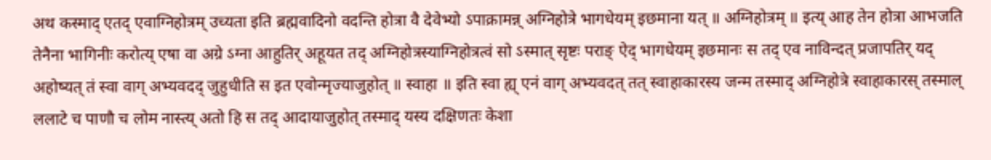अथ कस्माद् एतद् एवाग्निहोत्रम् उच्यता इति ब्रह्मवादिनो वदन्ति होत्रा वै देवेभ्यो ऽपाक्रामन्न् अग्निहोत्रे भागधेयम् इछमाना यत् ॥ अग्निहोत्रम् ॥ इत्य् आह तेन होत्रा आभजति तेनैना भागिनीः करोत्य् एषा वा अग्रे ऽग्ना आहुतिर् अहूयत तद् अग्निहोत्रस्याग्निहोत्रत्वं सो ऽस्मात् सृष्टः पराङ् ऐद् भागधेयम् इछमानः स तद् एव नाविन्दत् प्रजापतिर् यद् अहोष्यत् तं स्वा वाग् अभ्यवदद् जुहुधीति स इत एवोन्मृज्याजुहोत् ॥ स्वाहा ॥ इति स्वा ह्य् एनं वाग् अभ्यवदत् तत् स्वाहाकारस्य जन्म तस्माद् अग्निहोत्रे स्वाहाकारस् तस्माल् ललाटे च पाणौ च लोम नास्त्य् अतो हि स तद् आदायाजुहोत् तस्माद् यस्य दक्षिणतः केशा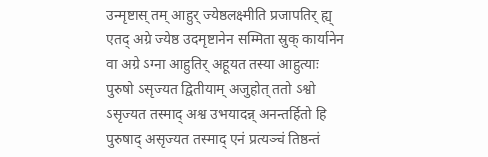उन्मृष्टास् तम् आहुर् ज्येष्ठलक्ष्मीति प्रजापतिर् ह्य् एतद् अग्रे ज्येष्ठ उदमृष्टानेन सम्मिता स्रुक् कार्यानेन वा अग्रे ऽग्ना आहुतिर् अहूयत तस्या आहुत्याः पुरुषो ऽसृज्यत द्वितीयाम् अजुहोत् ततो ऽश्वो ऽसृज्यत तस्माद् अश्व उभयादन्न् अनन्तर्हितो हि पुरुषाद् असृज्यत तस्माद् एनं प्रत्यञ्चं तिष्ठन्तं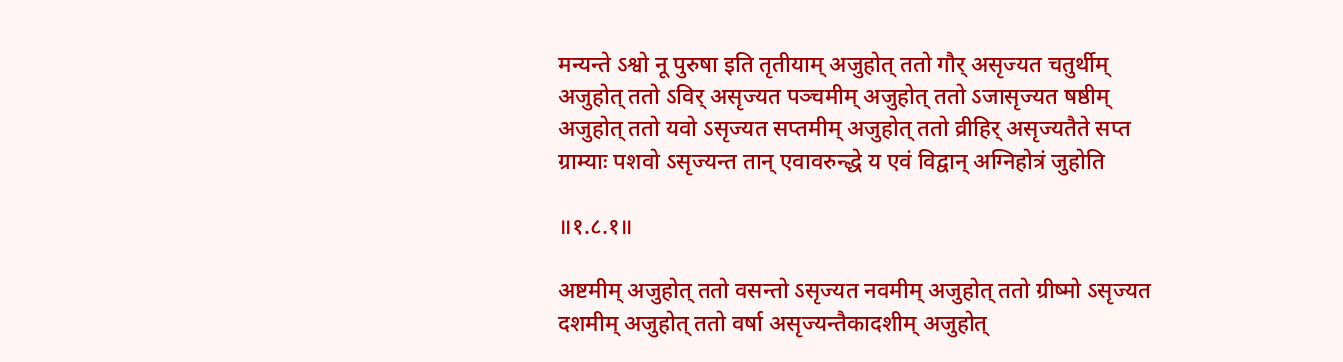मन्यन्ते ऽश्वो नू पुरुषा इति तृतीयाम् अजुहोत् ततो गौर् असृज्यत चतुर्थीम् अजुहोत् ततो ऽविर् असृज्यत पञ्चमीम् अजुहोत् ततो ऽजासृज्यत षष्ठीम् अजुहोत् ततो यवो ऽसृज्यत सप्तमीम् अजुहोत् ततो व्रीहिर् असृज्यतैते सप्त ग्राम्याः पशवो ऽसृज्यन्त तान् एवावरुन्द्धे य एवं विद्वान् अग्निहोत्रं जुहोति

॥१.८.१॥

अष्टमीम् अजुहोत् ततो वसन्तो ऽसृज्यत नवमीम् अजुहोत् ततो ग्रीष्मो ऽसृज्यत दशमीम् अजुहोत् ततो वर्षा असृज्यन्तैकादशीम् अजुहोत्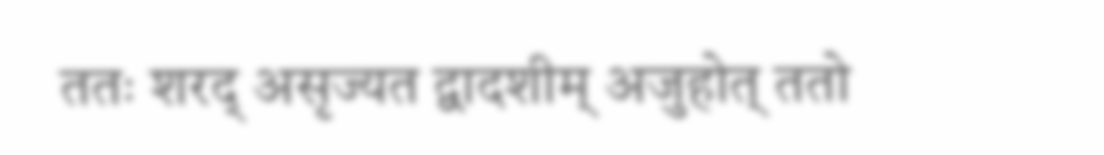ततः शरद् असृज्यत द्वादशीम् अजुहोत् ततो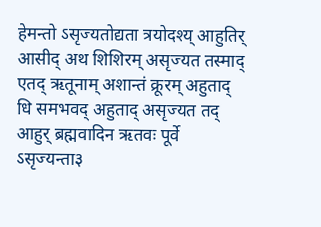हेमन्तो ऽसृज्यतोद्यता त्रयोदश्य् आहुतिर् आसीद् अथ शिशिरम् असृज्यत तस्माद् एतद् ऋतूनाम् अशान्तं क्रूरम् अहुताद् धि समभवद् अहुताद् असृज्यत तद् आहुर् ब्रह्मवादिन ऋतवः पूर्वे ऽसृज्यन्ता३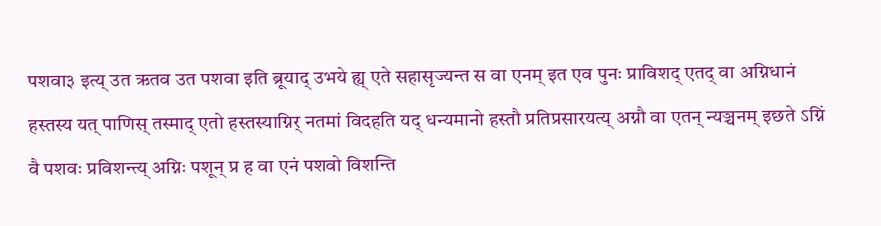पशवा३ इत्य् उत ऋतव उत पशवा इति ब्रूयाद् उभये ह्य् एते सहासृज्यन्त स वा एनम् इत एव पुनः प्राविशद् एतद् वा अग्निधानं हस्तस्य यत् पाणिस् तस्माद् एतो हस्तस्याग्निर् नतमां विदहति यद् धन्यमानो हस्तौ प्रतिप्रसारयत्य् अग्नौ वा एतन् न्यञ्चनम् इछते ऽग्निं वै पशवः प्रविशन्त्य् अग्निः पशून् प्र ह वा एनं पशवो विशन्ति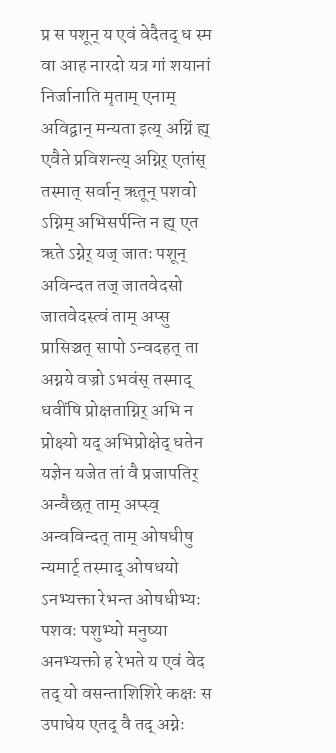प्र स पशून् य एवं वेदैतद् ध स्म वा आह नारदो यत्र गां शयानां निर्जानाति मृताम् एनाम् अविद्वान् मन्यता इत्य् अग्निं ह्य् एवैते प्रविशन्त्य् अग्निर् एतांस् तस्मात् सर्वान् ऋतून् पशवो ऽग्निम् अभिसर्पन्ति न ह्य् एत ऋते ऽग्नेर् यज् जातः पशून् अविन्दत तज् जातवेदसो जातवेदस्त्वं ताम् अप्सु प्रासिञ्चत् सापो ऽन्वदहत् ता अग्नये वज्रो ऽभवंस् तस्माद् धवींषि प्रोक्षताग्निर् अभि न प्रोक्ष्यो यद् अभिप्रोक्षेद् धतेन यज्ञेन यजेत तां वै प्रजापतिर् अन्वैछत् ताम् अप्स्व् अन्वविन्दत् ताम् ओषधीषु न्यमार्ट् तस्माद् ओषधयो ऽनभ्यक्ता रेभन्त ओषधीभ्यः पशवः पशुभ्यो मनुष्या अनभ्यक्तो ह रेभते य एवं वेद तद् यो वसन्ताशिशिरे कक्षः स उपाधेय एतद् वै तद् अग्नेः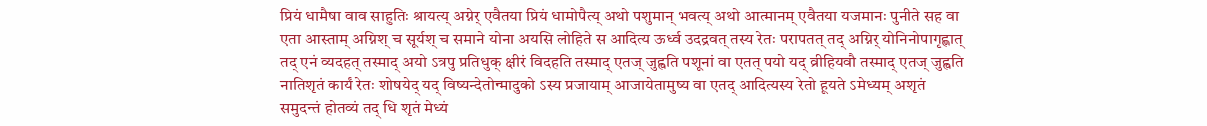प्रियं धामैषा वाव साहुतिः श्रायत्य् अग्नेर् एवैतया प्रियं धामोपैत्य् अथो पशुमान् भवत्य् अथो आत्मानम् एवैतया यजमानः पुनीते सह वा एता आस्ताम् अग्निश् च सूर्यश् च समाने योना अयसि लोहिते स आदित्य ऊर्ध्व उदद्रवत् तस्य रेतः परापतत् तद् अग्निर् योनिनोपागृह्णात् तद् एनं व्यदहत् तस्माद् अयो ऽत्रपु प्रतिधुक् क्षीरं विदहति तस्माद् एतज् जुह्वति पशूनां वा एतत् पयो यद् व्रीहियवौ तस्माद् एतज् जुह्वति नातिशृतं कार्यं रेतः शोषयेद् यद् विष्यन्देतोन्मादुको ऽस्य प्रजायाम् आजायेतामुष्य वा एतद् आदित्यस्य रेतो हूयते ऽमेध्यम् अशृतं समुदन्तं होतव्यं तद् धि शृतं मेध्यं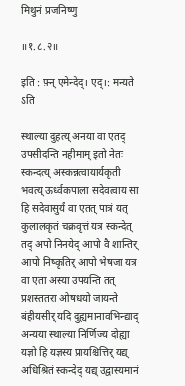मिथुनं प्रजनिष्णु

॥१.८.२॥

इति : फ़्न् एमेन्देद्। एद्।: मन्यते ऽति

स्थाल्या दुहत्य् अनया वा एतद् उपसीदन्ति नहीमाम् इतो नेतः स्कन्दत्य् अस्कन्नत्वायार्यकृती भवत्य् ऊर्ध्वकपाला सदेवत्वाय सा हि सदेवासुर्यं वा एतत् पात्रं यत् कुलालकृतं चक्रवृत्तं यत्र स्कन्देत् तद् अपो निनयेद् आपो वै शान्तिर् आपो निष्कृतिर् आपो भेषजा यत्र वा एता अस्या उपयन्ति तत् प्रशस्ततरा ओषधयो जायन्ते बंहीयसीर् यदि दुह्यमानावभिन्द्याद् अन्यया स्थाल्या निर्णिज्य दोह्या यज्ञो हि यज्ञस्य प्रायश्चित्तिर् यद्य् अधिश्रितं स्कन्देद् यद्य् उद्वास्यमानं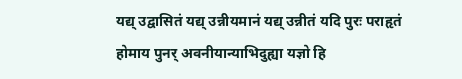यद्य् उद्वासितं यद्य् उन्नीयमानं यद्य् उन्नीतं यदि पुरः पराहृतं होमाय पुनर् अवनीयान्याभिदुह्या यज्ञो हि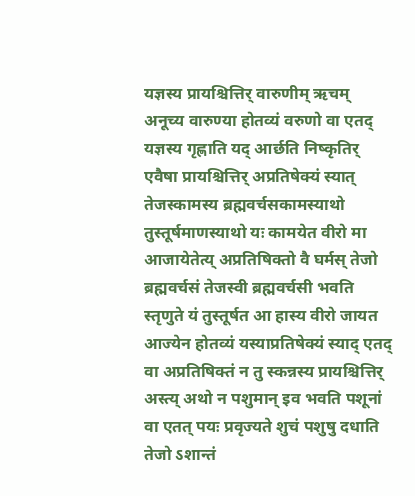यज्ञस्य प्रायश्चित्तिर् वारुणीम् ऋचम् अनूच्य वारुण्या होतव्यं वरुणो वा एतद् यज्ञस्य गृह्णाति यद् आर्छति निष्कृतिर् एवैषा प्रायश्चित्तिर् अप्रतिषेक्यं स्यात् तेजस्कामस्य ब्रह्मवर्चसकामस्याथो तुस्तूर्षमाणस्याथो यः कामयेत वीरो मा आजायेतेत्य् अप्रतिषिक्तो वै घर्मस् तेजो ब्रह्मवर्चसं तेजस्वी ब्रह्मवर्चसी भवति स्तृणुते यं तुस्तूर्षत आ हास्य वीरो जायत आज्येन होतव्यं यस्याप्रतिषेक्यं स्याद् एतद् वा अप्रतिषिक्तं न तु स्कन्नस्य प्रायश्चित्तिर् अस्त्य् अथो न पशुमान् इव भवति पशूनां वा एतत् पयः प्रवृज्यते शुचं पशुषु दधाति तेजो ऽशान्तं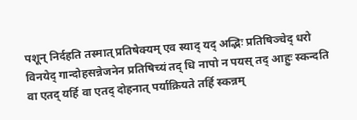पशून् निर्दहति तस्मात् प्रतिषेक्यम् एव स्याद् यद् अद्भिः प्रतिषिञ्चेद् धरो विनयेद् गान्दोहसन्नेजनेन प्रतिषिच्यं तद् धि नापो न पयस् तद् आहुः स्कन्दति वा एतद् यर्हि वा एतद् दोहनात् पर्याक्रियते तर्हि स्कन्नम्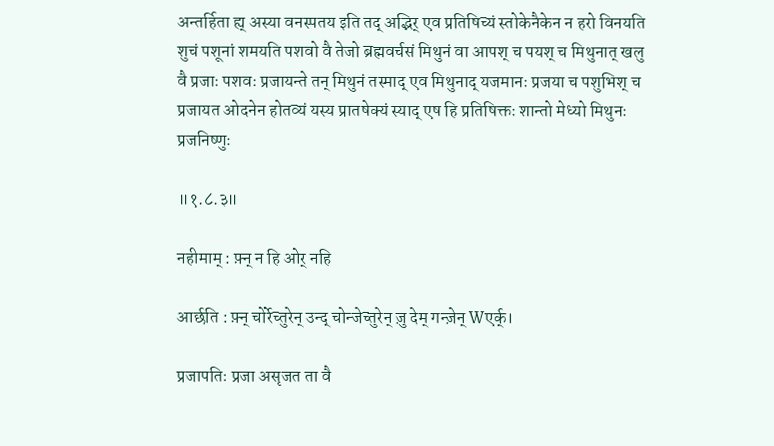अन्तर्हिता ह्य् अस्या वनस्पतय इति तद् अद्भिर् एव प्रतिषिच्यं स्तोकेनैकेन न हरो विनयति शुचं पशूनां शमयति पशवो वै तेजो ब्रह्मवर्चसं मिथुनं वा आपश् च पयश् च मिथुनात् खलु वै प्रजाः पशवः प्रजायन्ते तन् मिथुनं तस्माद् एव मिथुनाद् यजमानः प्रजया च पशुभिश् च प्रजायत ओदनेन होतव्यं यस्य प्रातषेक्यं स्याद् एष हि प्रतिषिक्तः शान्तो मेध्यो मिथुनः प्रजनिष्णुः

॥१.८.३॥

नहीमाम् : फ़्न् न हि ओर् नहि

आर्छति : फ़्न् चोर्रेच्तुरेन् उन्द् चोन्जेच्तुरेन् ज़ु देम् गन्ज़ेन् Wएर्क्।

प्रजापतिः प्रजा असृजत ता वै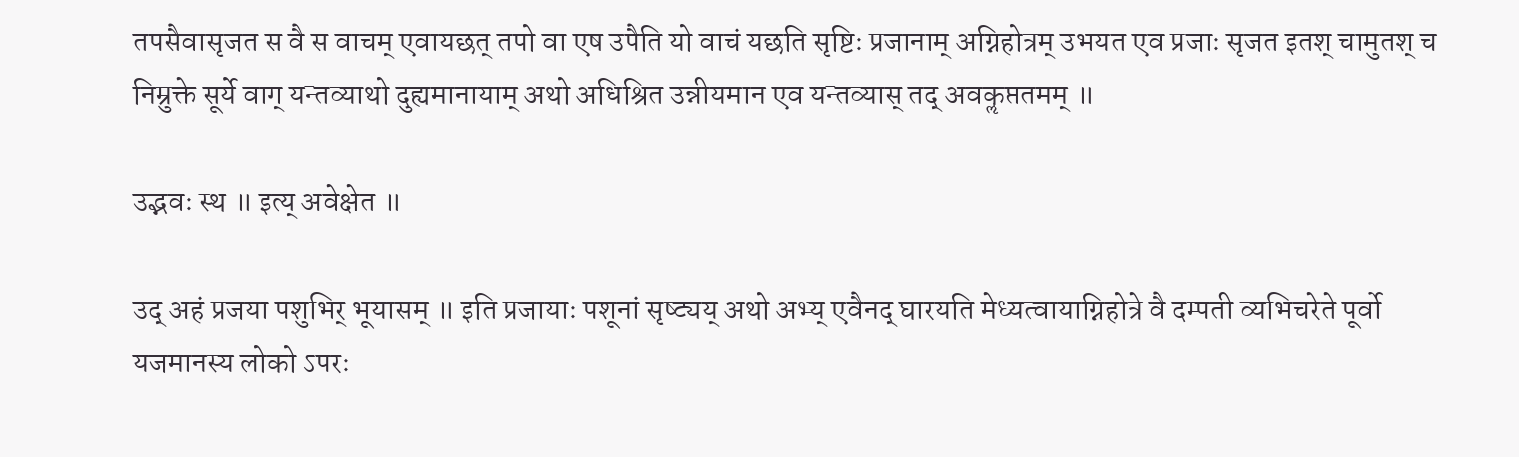तपसैवासृजत स वै स वाचम् एवायछत् तपो वा एष उपैति यो वाचं यछति सृष्टिः प्रजानाम् अग्निहोत्रम् उभयत एव प्रजाः सृजत इतश् चामुतश् च निम्रुक्ते सूर्ये वाग् यन्तव्याथो दुह्यमानायाम् अथो अधिश्रित उन्नीयमान एव यन्तव्यास् तद् अवकॢप्ततमम् ॥

उद्भवः स्थ ॥ इत्य् अवेक्षेत ॥

उद् अहं प्रजया पशुभिर् भूयासम् ॥ इति प्रजायाः पशूनां सृष्ट्यय् अथो अभ्य् एवैनद् घारयति मेध्यत्वायाग्निहोत्रे वै दम्पती व्यभिचरेते पूर्वो यजमानस्य लोको ऽपरः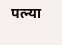पत्न्या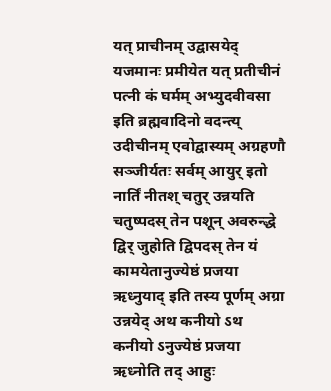यत् प्राचीनम् उद्वासयेद् यजमानः प्रमीयेत यत् प्रतीचीनं पत्नी कं घर्मम् अभ्युदवीवसा इति ब्रह्मवादिनो वदन्त्य् उदीचीनम् एवोद्वास्यम् अग्रहणौ सञ्जीर्यतः सर्वम् आयुर् इतो नार्तिं नीतश् चतुर् उन्नयति चतुष्पदस् तेन पशून् अवरुन्द्धे द्विर् जुहोति द्विपदस् तेन यं कामयेतानुज्येष्ठं प्रजया ऋध्नुयाद् इति तस्य पूर्णम् अग्रा उन्नयेद् अथ कनीयो ऽथ कनीयो ऽनुज्येष्ठं प्रजया ऋध्नोति तद् आहुः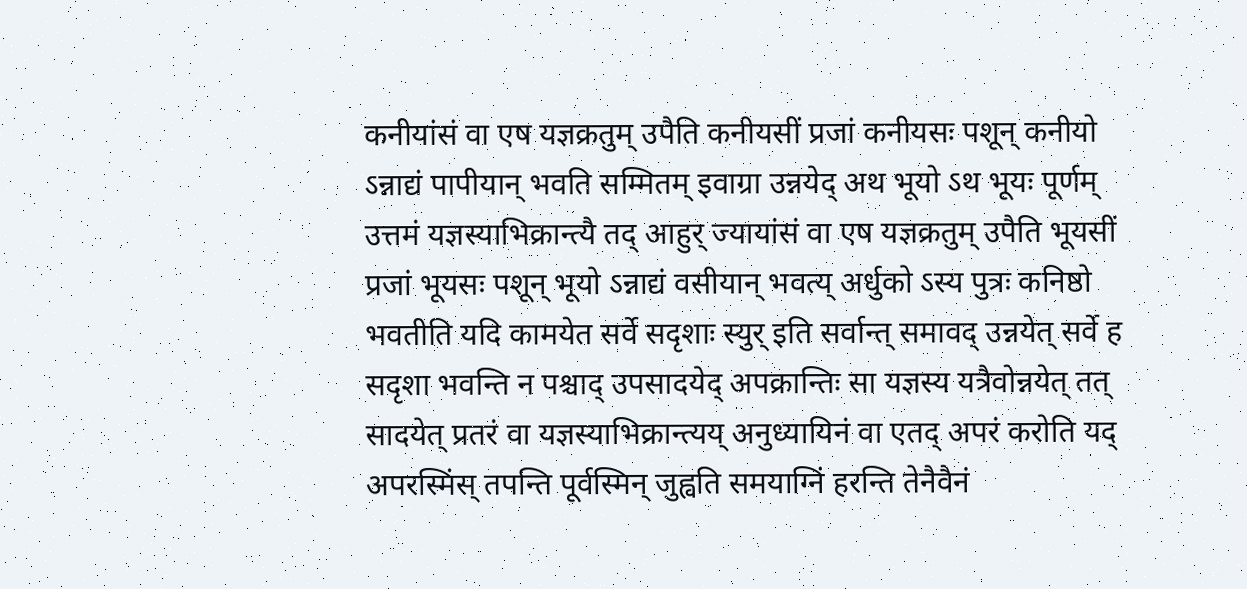कनीयांसं वा एष यज्ञक्रतुम् उपैति कनीयसीं प्रजां कनीयसः पशून् कनीयो ऽन्नाद्यं पापीयान् भवति सम्मितम् इवाग्रा उन्नयेद् अथ भूयो ऽथ भूयः पूर्णम् उत्तमं यज्ञस्याभिक्रान्त्यै तद् आहुर् ज्यायांसं वा एष यज्ञक्रतुम् उपैति भूयसीं प्रजां भूयसः पशून् भूयो ऽन्नाद्यं वसीयान् भवत्य् अर्धुको ऽस्य पुत्रः कनिष्ठो भवतीति यदि कामयेत सर्वे सदृशाः स्युर् इति सर्वान्त् समावद् उन्नयेत् सर्वे ह सदृशा भवन्ति न पश्चाद् उपसादयेद् अपक्रान्तिः सा यज्ञस्य यत्रैवोन्नयेत् तत् सादयेत् प्रतरं वा यज्ञस्याभिक्रान्त्यय् अनुध्यायिनं वा एतद् अपरं करोति यद् अपरस्मिंस् तपन्ति पूर्वस्मिन् जुह्वति समयाग्निं हरन्ति तेनैवैनं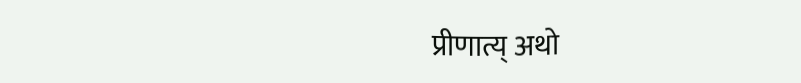प्रीणात्य् अथो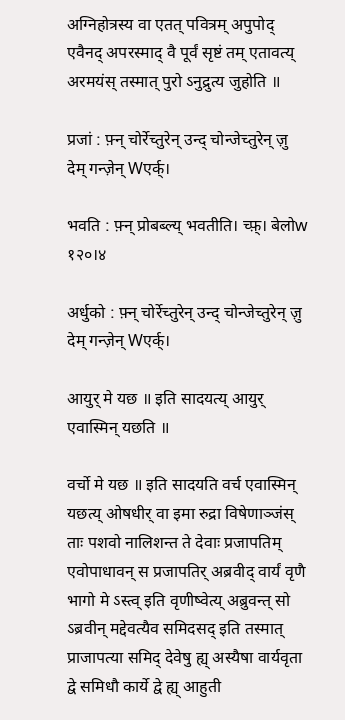अग्निहोत्रस्य वा एतत् पवित्रम् अपुपोद् एवैनद् अपरस्माद् वै पूर्वं सृष्टं तम् एतावत्य् अरमयंस् तस्मात् पुरो ऽनुद्रुत्य जुहोति ॥

प्रजां : फ़्न् चोर्रेच्तुरेन् उन्द् चोन्जेच्तुरेन् ज़ु देम् गन्ज़ेन् Wएर्क्।

भवति : फ़्न् प्रोबब्ल्य् भवतीति। च्फ़्। बेलोw १२०।४

अर्धुको : फ़्न् चोर्रेच्तुरेन् उन्द् चोन्जेच्तुरेन् ज़ु देम् गन्ज़ेन् Wएर्क्।

आयुर् मे यछ ॥ इति सादयत्य् आयुर् एवास्मिन् यछति ॥

वर्चो मे यछ ॥ इति सादयति वर्च एवास्मिन् यछत्य् ओषधीर् वा इमा रुद्रा विषेणाञ्जंस् ताः पशवो नालिशन्त ते देवाः प्रजापतिम् एवोपाधावन् स प्रजापतिर् अब्रवीद् वार्यं वृणै भागो मे ऽस्त्व् इति वृणीष्वेत्य् अब्रुवन्त् सो ऽब्रवीन् मद्देवत्यैव समिदसद् इति तस्मात् प्राजापत्या समिद् देवेषु ह्य् अस्यैषा वार्यवृता द्वे समिधौ कार्ये द्वे ह्य् आहुती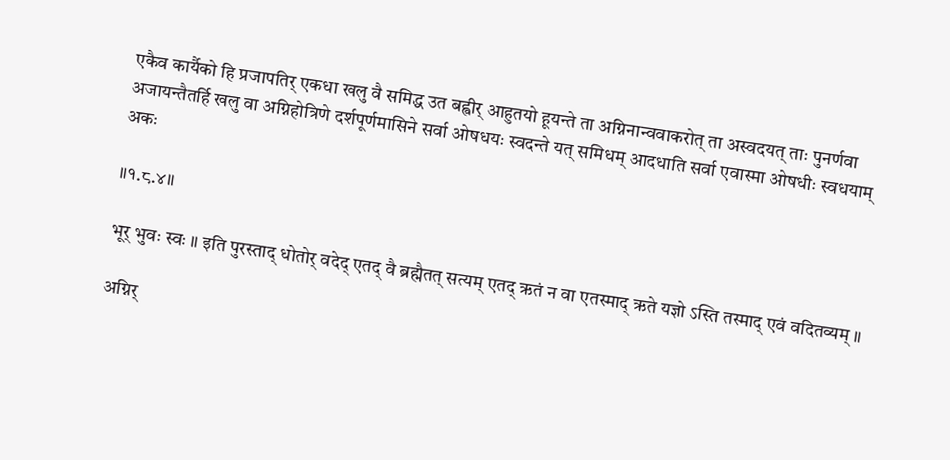एकैव कार्यैको हि प्रजापतिर् एकधा खलु वै समिद्ध उत बह्वीर् आहुतयो हूयन्ते ता अग्निनान्ववाकरोत् ता अस्वदयत् ताः पुनर्णवा अजायन्तैतर्हि खलु वा अग्निहोत्रिणे दर्शपूर्णमासिने सर्वा ओषधयः स्वदन्ते यत् समिधम् आदधाति सर्वा एवास्मा ओषधीः स्वधयाम् अकः

॥१.८.४॥

भूर् भुवः स्वः ॥ इति पुरस्ताद् धोतोर् वदेद् एतद् वै ब्रह्मैतत् सत्यम् एतद् ऋतं न वा एतस्माद् ऋते यज्ञो ऽस्ति तस्माद् एवं वदितव्यम् ॥

अग्निर्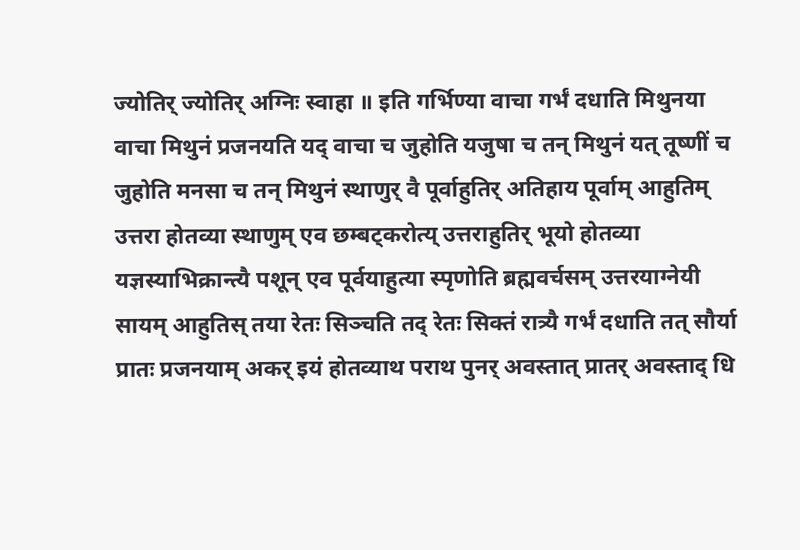ज्योतिर् ज्योतिर् अग्निः स्वाहा ॥ इति गर्भिण्या वाचा गर्भं दधाति मिथुनया वाचा मिथुनं प्रजनयति यद् वाचा च जुहोति यजुषा च तन् मिथुनं यत् तूष्णीं च जुहोति मनसा च तन् मिथुनं स्थाणुर् वै पूर्वाहुतिर् अतिहाय पूर्वाम् आहुतिम् उत्तरा होतव्या स्थाणुम् एव छम्बट्करोत्य् उत्तराहुतिर् भूयो होतव्या यज्ञस्याभिक्रान्त्यै पशून् एव पूर्वयाहुत्या स्पृणोति ब्रह्मवर्चसम् उत्तरयाग्नेयी सायम् आहुतिस् तया रेतः सिञ्चति तद् रेतः सिक्तं रात्र्यै गर्भं दधाति तत् सौर्या प्रातः प्रजनयाम् अकर् इयं होतव्याथ पराथ पुनर् अवस्तात् प्रातर् अवस्ताद् धि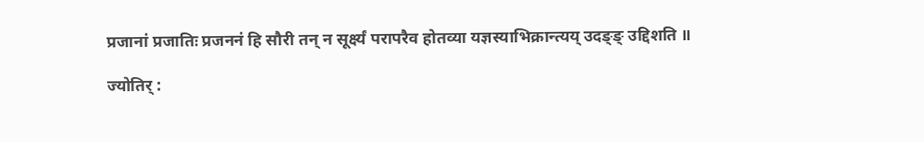प्रजानां प्रजातिः प्रजननं हि सौरी तन् न सूर्क्ष्यं परापरैव होतव्या यज्ञस्याभिक्रान्त्यय् उदङ्ङ् उद्दिशति ॥

ज्योतिर् :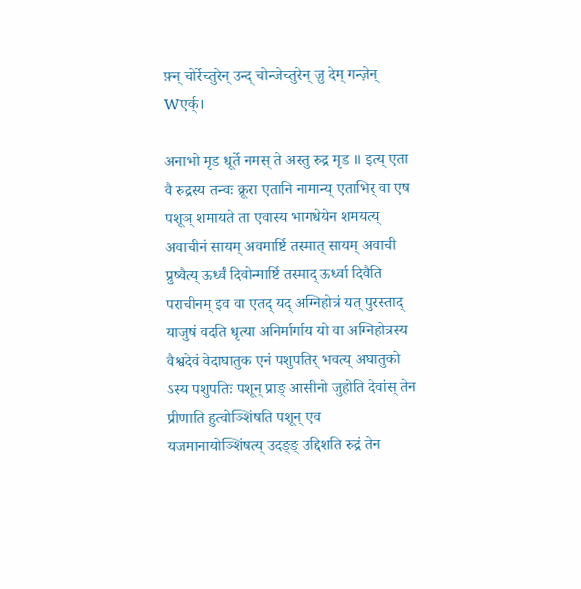फ़्न् चोर्रेच्तुरेन् उन्द् चोन्जेच्तुरेन् ज़ु देम् गन्ज़ेन् Wएर्क्।

अनाभो मृड धूर्ते नमस् ते अस्तु रुद्र मृड ॥ इत्य् एता वै रुद्रस्य तन्वः क्रूरा एतानि नामान्य् एताभिर् वा एष पशूञ् शमायते ता एवास्य भागधेयेन शमयत्य् अवाचीनं सायम् अवमार्ष्टि तस्मात् सायम् अवाची प्रुष्वैत्य् ऊर्ध्वं दिवोन्मार्ष्टि तस्माद् ऊर्ध्वा दिवैति पराचीनम् इव वा एतद् यद् अग्निहोत्रं यत् पुरस्ताद् याजुषं वदति धृत्या अनिर्मार्गाय यो वा अग्निहोत्रस्य वैश्वदेवं वेदाघातुक एनं पशुपतिर् भवत्य् अघातुको ऽस्य पशुपतिः पशून् प्राङ् आसीनो जुहोति देवांस् तेन प्रीणाति हुत्वोञ्शिंषति पशून् एव यजमानायोञ्शिंषत्य् उदङ्ङ् उद्दिशति रुद्रं तेन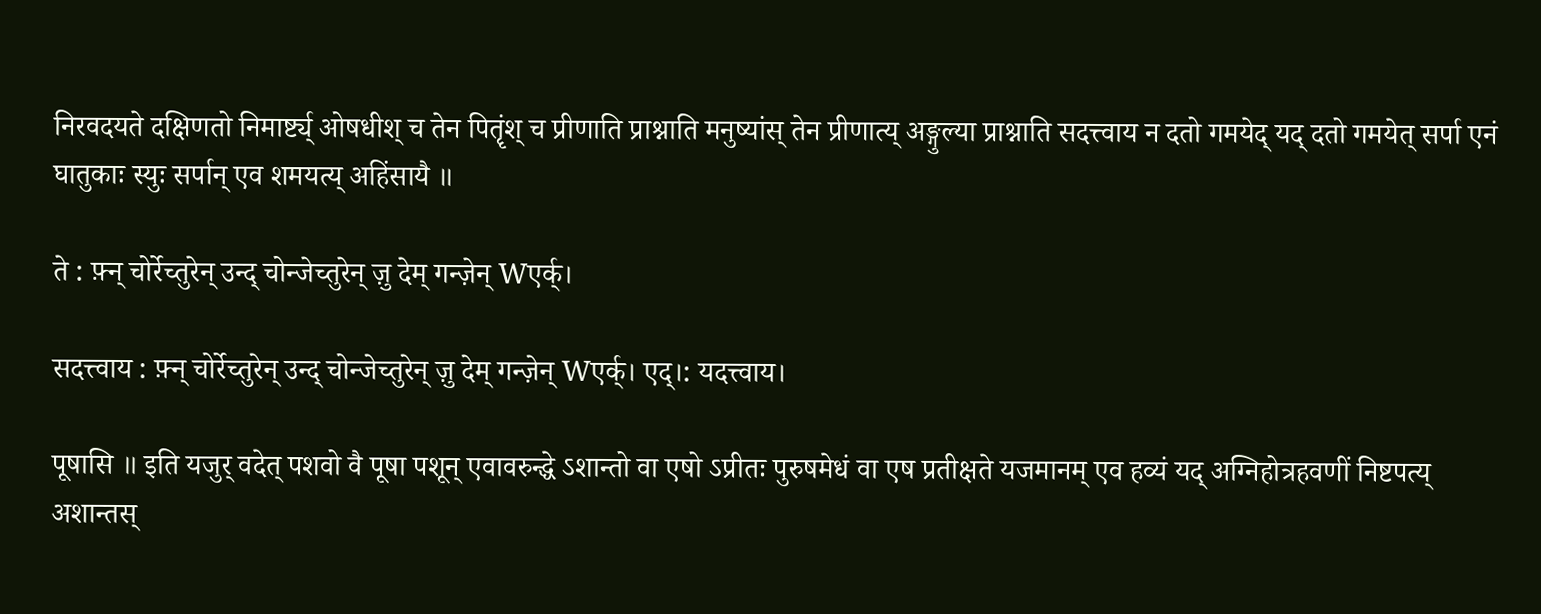निरवदयते दक्षिणतो निमार्ष्ट्य् ओषधीश् च तेन पितॄंश् च प्रीणाति प्राश्नाति मनुष्यांस् तेन प्रीणात्य् अङ्गुल्या प्राश्नाति सदत्त्वाय न दतो गमयेद् यद् दतो गमयेत् सर्पा एनं घातुकाः स्युः सर्पान् एव शमयत्य् अहिंसायै ॥

ते : फ़्न् चोर्रेच्तुरेन् उन्द् चोन्जेच्तुरेन् ज़ु देम् गन्ज़ेन् Wएर्क्।

सदत्त्वाय : फ़्न् चोर्रेच्तुरेन् उन्द् चोन्जेच्तुरेन् ज़ु देम् गन्ज़ेन् Wएर्क्। एद्।: यदत्त्वाय।

पूषासि ॥ इति यजुर् वदेत् पशवो वै पूषा पशून् एवावरुन्द्धे ऽशान्तो वा एषो ऽप्रीतः पुरुषमेधं वा एष प्रतीक्षते यजमानम् एव हव्यं यद् अग्निहोत्रहवणीं निष्टपत्य् अशान्तस्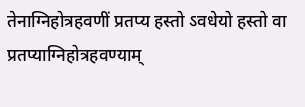तेनाग्निहोत्रहवणीं प्रतप्य हस्तो ऽवधेयो हस्तो वा प्रतप्याग्निहोत्रहवण्याम्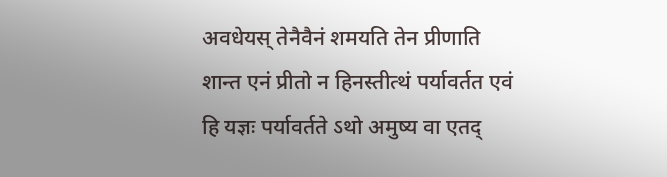अवधेयस् तेनैवैनं शमयति तेन प्रीणाति शान्त एनं प्रीतो न हिनस्तीत्थं पर्यावर्तत एवं हि यज्ञः पर्यावर्तते ऽथो अमुष्य वा एतद्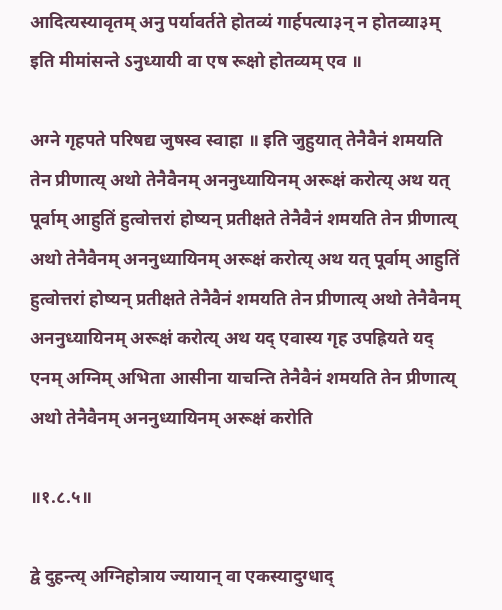आदित्यस्यावृतम् अनु पर्यावर्तते होतव्यं गार्हपत्या३न् न होतव्या३म् इति मीमांसन्ते ऽनुध्यायी वा एष रूक्षो होतव्यम् एव ॥

अग्ने गृहपते परिषद्य जुषस्व स्वाहा ॥ इति जुहुयात् तेनैवैनं शमयति तेन प्रीणात्य् अथो तेनैवैनम् अननुध्यायिनम् अरूक्षं करोत्य् अथ यत् पूर्वाम् आहुतिं हुत्वोत्तरां होष्यन् प्रतीक्षते तेनैवैनं शमयति तेन प्रीणात्य् अथो तेनैवैनम् अननुध्यायिनम् अरूक्षं करोत्य् अथ यत् पूर्वाम् आहुतिं हुत्वोत्तरां होष्यन् प्रतीक्षते तेनैवैनं शमयति तेन प्रीणात्य् अथो तेनैवैनम् अननुध्यायिनम् अरूक्षं करोत्य् अथ यद् एवास्य गृह उपह्रियते यद् एनम् अग्निम् अभिता आसीना याचन्ति तेनैवैनं शमयति तेन प्रीणात्य् अथो तेनैवैनम् अननुध्यायिनम् अरूक्षं करोति

॥१.८.५॥

द्वे दुहन्त्य् अग्निहोत्राय ज्यायान् वा एकस्यादुग्धाद्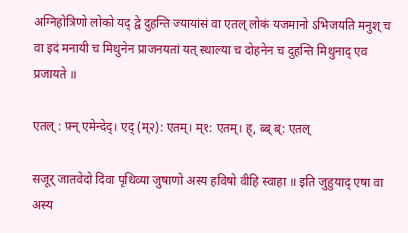अग्निहोत्रिणो लोको यद् द्वे दुहन्ति ज्यायांसं वा एतल् लोकं यजमानो ऽभिजयति मनुश् च वा इदं मनायी च मिथुनेन प्राजनयतां यत् स्थाल्या च दोहनेन च दुहन्ति मिथुनाद् एव प्रजायते ॥

एतल् : फ़्न् एमेन्देद्। एद् (म्२): एतम्। म्१: एतम्। ह्, ब्ब् ब्: एतल्

सजूर् जातवेदो दिवा पृथिव्या जुषाणो अस्य हविषो वीहि स्वाहा ॥ इति जुहुयाद् एषा वा अस्य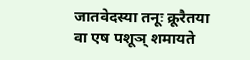जातवेदस्या तनूः क्रूरैतया वा एष पशूञ् शमायते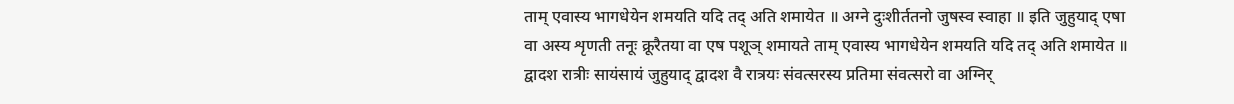ताम् एवास्य भागधेयेन शमयति यदि तद् अति शमायेत ॥ अग्ने दुःशीर्ततनो जुषस्व स्वाहा ॥ इति जुहुयाद् एषा वा अस्य शृणती तनूः क्रूरैतया वा एष पशूञ् शमायते ताम् एवास्य भागधेयेन शमयति यदि तद् अति शमायेत ॥ द्वादश रात्रीः सायंसायं जुहुयाद् द्वादश वै रात्रयः संवत्सरस्य प्रतिमा संवत्सरो वा अग्निर्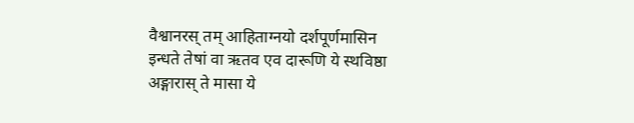वैश्वानरस् तम् आहिताग्नयो दर्शपूर्णमासिन इन्धते तेषां वा ऋतव एव दारूणि ये स्थविष्ठा अङ्गारास् ते मासा ये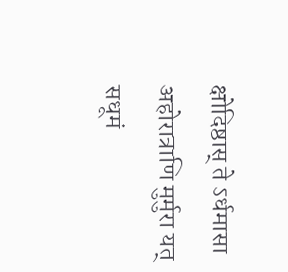क्षोदिष्ठास् ते ऽर्धमासा अहोरात्राणि मुर्मुरा यत् सधूमं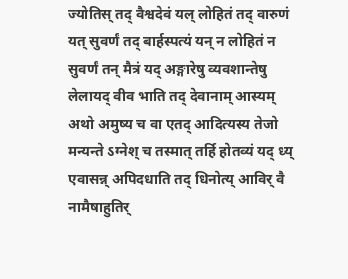ज्योतिस् तद् वैश्वदेवं यल् लोहितं तद् वारुणं यत् सुवर्णं तद् बार्हस्पत्यं यन् न लोहितं न सुवर्णं तन् मैत्रं यद् अङ्गारेषु व्यवशान्तेषु लेलायद् वीव भाति तद् देवानाम् आस्यम् अथो अमुष्य च वा एतद् आदित्यस्य तेजो मन्यन्ते ऽग्नेश् च तस्मात् तर्हि होतव्यं यद् ध्य् एवासन्न् अपिदधाति तद् धिनोत्य् आविर् वै नामैषाहुतिर्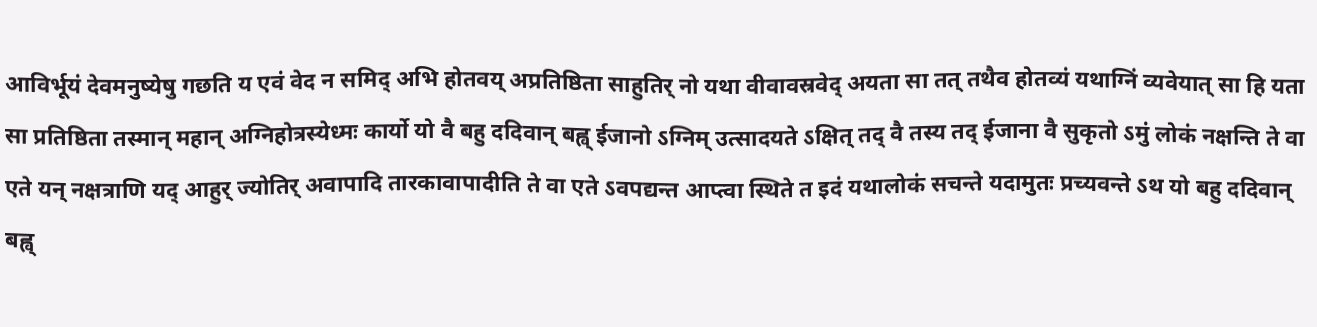आविर्भूयं देवमनुष्येषु गछति य एवं वेद न समिद् अभि होतवय् अप्रतिष्ठिता साहुतिर् नो यथा वीवावस्रवेद् अयता सा तत् तथैव होतव्यं यथाग्निं व्यवेयात् सा हि यता सा प्रतिष्ठिता तस्मान् महान् अग्निहोत्रस्येध्मः कार्यो यो वै बहु ददिवान् बह्व् ईजानो ऽग्निम् उत्सादयते ऽक्षित् तद् वै तस्य तद् ईजाना वै सुकृतो ऽमुं लोकं नक्षन्ति ते वा एते यन् नक्षत्राणि यद् आहुर् ज्योतिर् अवापादि तारकावापादीति ते वा एते ऽवपद्यन्त आप्त्वा स्थिते त इदं यथालोकं सचन्ते यदामुतः प्रच्यवन्ते ऽथ यो बहु ददिवान् बह्व्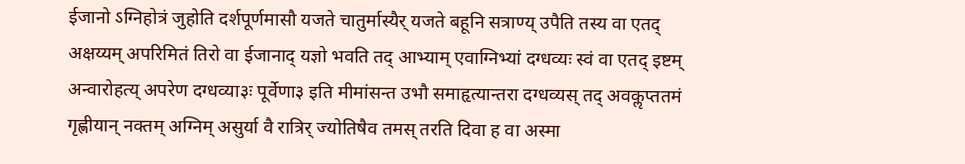ईजानो ऽग्निहोत्रं जुहोति दर्शपूर्णमासौ यजते चातुर्मास्यैर् यजते बहूनि सत्राण्य् उपैति तस्य वा एतद् अक्षय्यम् अपरिमितं तिरो वा ईजानाद् यज्ञो भवति तद् आभ्याम् एवाग्निभ्यां दग्धव्यः स्वं वा एतद् इष्टम् अन्वारोहत्य् अपरेण दग्धव्या३ः पूर्वेणा३ इति मीमांसन्त उभौ समाहृत्यान्तरा दग्धव्यस् तद् अवकॢप्ततमं गृह्णीयान् नक्तम् अग्निम् असुर्या वै रात्रिर् ज्योतिषैव तमस् तरति दिवा ह वा अस्मा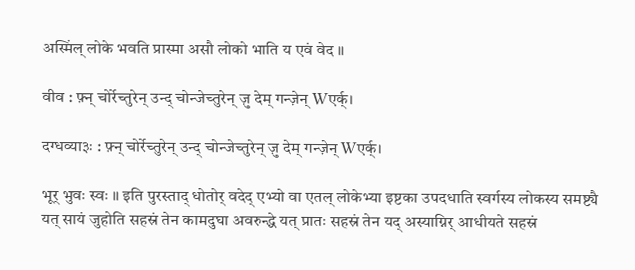अस्मिंल् लोके भवति प्रास्मा असौ लोको भाति य एवं वेद ॥

वीव : फ़्न् चोर्रेच्तुरेन् उन्द् चोन्जेच्तुरेन् ज़ु देम् गन्ज़ेन् Wएर्क्।

दग्धव्या३ः : फ़्न् चोर्रेच्तुरेन् उन्द् चोन्जेच्तुरेन् ज़ु देम् गन्ज़ेन् Wएर्क्।

भूर् भुवः स्वः ॥ इति पुरस्ताद् धोतोर् वदेद् एभ्यो वा एतल् लोकेभ्या इष्टका उपदधाति स्वर्गस्य लोकस्य समष्ट्यै यत् सायं जुहोति सहस्रं तेन कामदुघा अवरुन्द्धे यत् प्रातः सहस्रं तेन यद् अस्याग्निर् आधीयते सहस्रं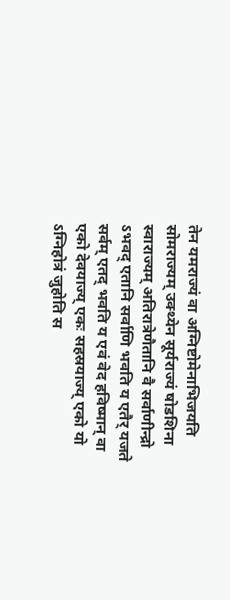तेन यमराज्यं वा अग्निष्टोमेनाभिजयति सोमराज्यम् उक्थ्येन सूर्यराज्यं षोडशिना स्वाराज्यम् अतिरात्रेणैतानि वै सर्वाणीन्द्रो ऽभवद् एतानि सर्वाणि भवति य एतैर् यजते सर्वम् एतद् भवति य एवं वेद हविष्मान् वा एको देवयाज्य् एकः सहस्रयाज्य् एको यो ऽग्निहोत्रं जुहोति स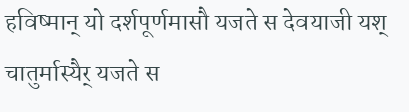हविष्मान् यो दर्शपूर्णमासौ यजते स देवयाजी यश् चातुर्मास्यैर् यजते स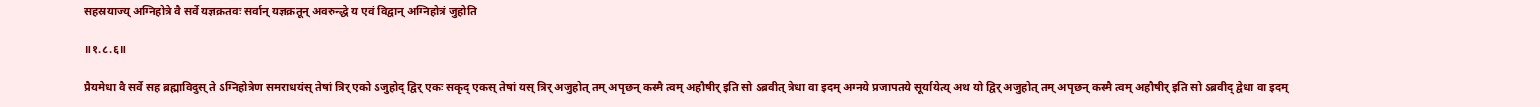सहस्रयाज्य् अग्निहोत्रे वै सर्वे यज्ञक्रतवः सर्वान् यज्ञक्रतून् अवरुन्द्धे य एवं विद्वान् अग्निहोत्रं जुहोति

॥१.८.६॥

प्रैयमेधा वै सर्वे सह ब्रह्माविदुस् ते ऽग्निहोत्रेण समराधयंस् तेषां त्रिर् एको ऽजुहोद् द्विर् एकः सकृद् एकस् तेषां यस् त्रिर् अजुहोत् तम् अपृछन् कस्मै त्वम् अहौषीर् इति सो ऽब्रवीत् त्रेधा वा इदम् अग्नये प्रजापतये सूर्यायेत्य् अथ यो द्विर् अजुहोत् तम् अपृछन् कस्मै त्वम् अहौषीर् इति सो ऽब्रवीद् द्वेधा वा इदम्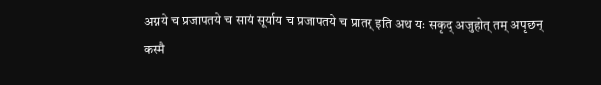अग्नये च प्रजापतये च सायं सूर्याय च प्रजापतये च प्रातर् इति अथ यः सकृद् अजुहोत् तम् अपृछन् कस्मै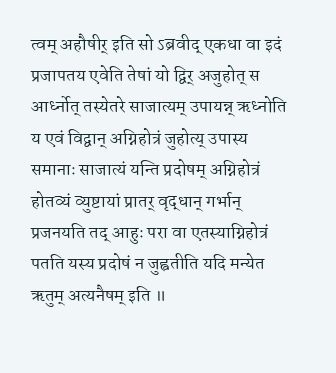त्वम् अहौषीर् इति सो ऽब्रवीद् एकधा वा इदं प्रजापतय एवेति तेषां यो द्विर् अजुहोत् स आर्ध्नोत् तस्येतरे साजात्यम् उपायन्न् ऋध्नोति य एवं विद्वान् अग्निहोत्रं जुहोत्य् उपास्य समानाः साजात्यं यन्ति प्रदोषम् अग्निहोत्रं होतव्यं व्युष्टायां प्रातर् वृद्धान् गर्भान् प्रजनयति तद् आहुः परा वा एतस्याग्निहोत्रं पतति यस्य प्रदोषं न जुह्वतीति यदि मन्येत ऋतुम् अत्यनैषम् इति ॥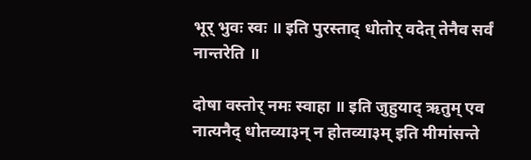भूर् भुवः स्वः ॥ इति पुरस्ताद् धोतोर् वदेत् तेनैव सर्वं नान्तरेति ॥

दोषा वस्तोर् नमः स्वाहा ॥ इति जुहुयाद् ऋतुम् एव नात्यनैद् धोतव्या३न् न होतव्या३म् इति मीमांसन्ते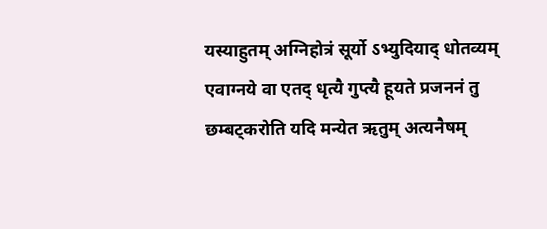यस्याहुतम् अग्निहोत्रं सूर्यो ऽभ्युदियाद् धोतव्यम् एवाग्नये वा एतद् धृत्यै गुप्त्यै हूयते प्रजननं तु छम्बट्करोति यदि मन्येत ऋतुम् अत्यनैषम्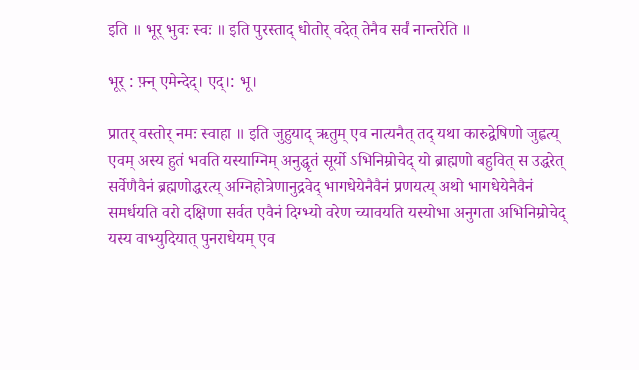इति ॥ भूर् भुवः स्वः ॥ इति पुरस्ताद् धोतोर् वदेत् तेनैव सर्वं नान्तरेति ॥

भूर् : फ़्न् एमेन्देद्। एद्।: भू।

प्रातर् वस्तोर् नमः स्वाहा ॥ इति जुहुयाद् ऋतुम् एव नात्यनैत् तद् यथा कारुद्वेषिणो जुह्वत्य् एवम् अस्य हुतं भवति यस्याग्निम् अनुद्धृतं सूर्यो ऽभिनिम्रोचेद् यो ब्राह्मणो बहुवित् स उद्धरेत् सर्वेणैवैनं ब्रह्मणोद्धरत्य् अग्निहोत्रेणानुद्रवेद् भागधेयेनैवैनं प्रणयत्य् अथो भागधेयेनैवैनं समर्धयति वरो दक्षिणा सर्वत एवैनं दिग्भ्यो वरेण च्यावयति यस्योभा अनुगता अभिनिम्रोचेद् यस्य वाभ्युदियात् पुनराधेयम् एव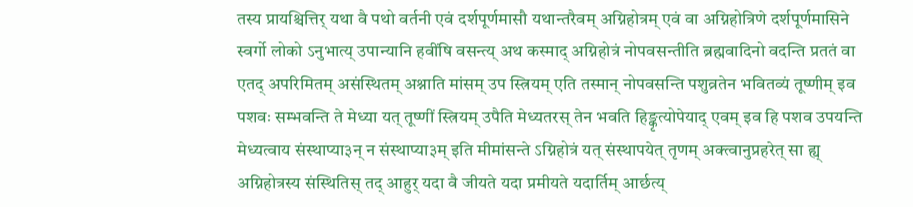तस्य प्रायश्चित्तिर् यथा वै पथो वर्तनी एवं दर्शपूर्णमासौ यथान्तरैवम् अग्निहोत्रम् एवं वा अग्निहोत्रिणे दर्शपूर्णमासिने स्वर्गो लोको ऽनुभात्य् उपान्यानि हवींषि वसन्त्य् अथ कस्माद् अग्निहोत्रं नोपवसन्तीति ब्रह्मवादिनो वदन्ति प्रततं वा एतद् अपरिमितम् असंस्थितम् अश्नाति मांसम् उप स्त्रियम् एति तस्मान् नोपवसन्ति पशुव्रतेन भवितव्यं तूष्णीम् इव पशवः सम्भवन्ति ते मेध्या यत् तूष्णीं स्त्रियम् उपैति मेध्यतरस् तेन भवति हिङ्कृत्योपेयाद् एवम् इव हि पशव उपयन्ति मेध्यत्वाय संस्थाप्या३न् न संस्थाप्या३म् इति मीमांसन्ते ऽग्निहोत्रं यत् संस्थापयेत् तृणम् अक्त्वानुप्रहरेत् सा ह्य् अग्निहोत्रस्य संस्थितिस् तद् आहुर् यदा वै जीयते यदा प्रमीयते यदार्तिम् आर्छत्य्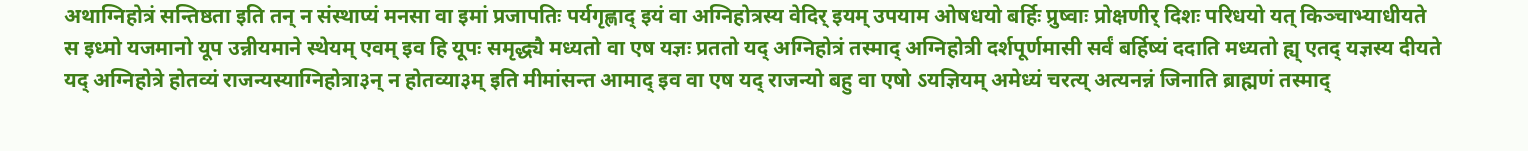अथाग्निहोत्रं सन्तिष्ठता इति तन् न संस्थाप्यं मनसा वा इमां प्रजापतिः पर्यगृह्णाद् इयं वा अग्निहोत्रस्य वेदिर् इयम् उपयाम ओषधयो बर्हिः प्रुष्वाः प्रोक्षणीर् दिशः परिधयो यत् किञ्चाभ्याधीयते स इध्मो यजमानो यूप उन्नीयमाने स्थेयम् एवम् इव हि यूपः समृद्ध्यै मध्यतो वा एष यज्ञः प्रततो यद् अग्निहोत्रं तस्माद् अग्निहोत्री दर्शपूर्णमासी सर्वं बर्हिष्यं ददाति मध्यतो ह्य् एतद् यज्ञस्य दीयते यद् अग्निहोत्रे होतव्यं राजन्यस्याग्निहोत्रा३न् न होतव्या३म् इति मीमांसन्त आमाद् इव वा एष यद् राजन्यो बहु वा एषो ऽयज्ञियम् अमेध्यं चरत्य् अत्यनन्नं जिनाति ब्राह्मणं तस्माद्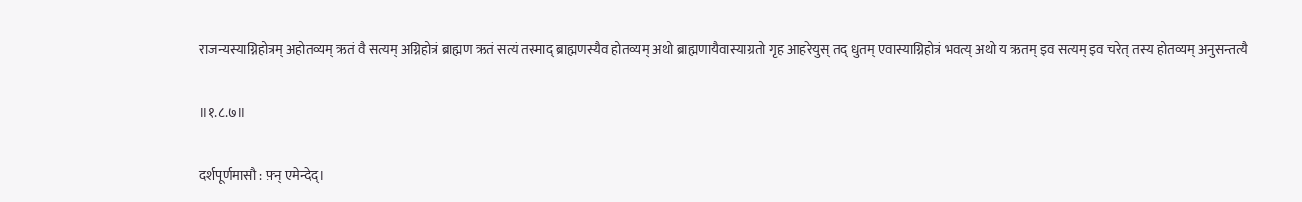राजन्यस्याग्निहोत्रम् अहोतव्यम् ऋतं वै सत्यम् अग्निहोत्रं ब्राह्मण ऋतं सत्यं तस्माद् ब्राह्मणस्यैव होतव्यम् अथो ब्राह्मणायैवास्याग्रतो गृह आहरेयुस् तद् धुतम् एवास्याग्निहोत्रं भवत्य् अथो य ऋतम् इव सत्यम् इव चरेत् तस्य होतव्यम् अनुसन्तत्यै

॥१.८.७॥

दर्शपूर्णमासौ : फ़्न् एमेन्देद्।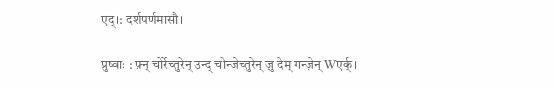एद्।: दर्शपर्णमासौ।

प्रुष्वाः : फ़्न् चोर्रेच्तुरेन् उन्द् चोन्जेच्तुरेन् ज़ु देम् गन्ज़ेन् Wएर्क्।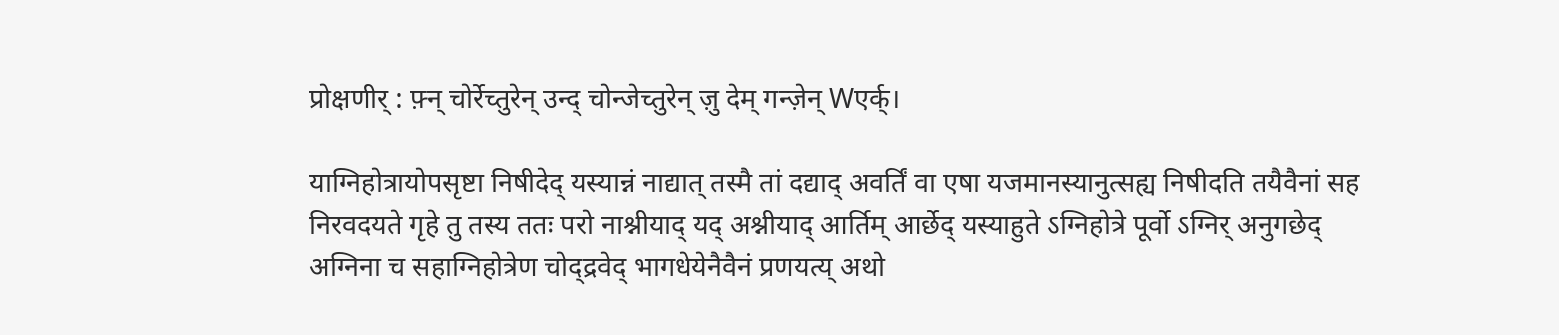प्रोक्षणीर् : फ़्न् चोर्रेच्तुरेन् उन्द् चोन्जेच्तुरेन् ज़ु देम् गन्ज़ेन् Wएर्क्।

याग्निहोत्रायोपसृष्टा निषीदेद् यस्यान्नं नाद्यात् तस्मै तां दद्याद् अवर्तिं वा एषा यजमानस्यानुत्सह्य निषीदति तयैवैनां सह निरवदयते गृहे तु तस्य ततः परो नाश्नीयाद् यद् अश्नीयाद् आर्तिम् आर्छेद् यस्याहुते ऽग्निहोत्रे पूर्वो ऽग्निर् अनुगछेद् अग्निना च सहाग्निहोत्रेण चोद्द्रवेद् भागधेयेनैवैनं प्रणयत्य् अथो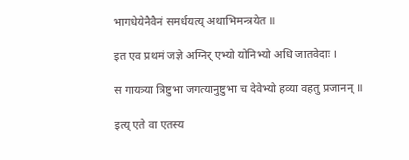भागधेयेनैवैनं समर्धयत्य् अथाभिमन्त्रयेत ॥

इत एव प्रथमं जज्ञे अग्निर् एभ्यो योनिभ्यो अधि जातवेदाः ।

स गायत्र्या त्रिष्टुभा जगत्यानुष्टुभा च देवेभ्यो हव्या वहतु प्रजानन् ॥

इत्य् एते वा एतस्य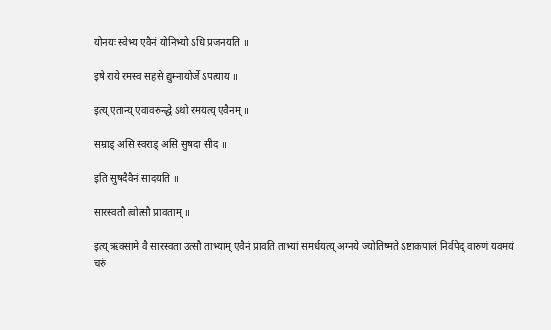योनयः स्वेभ्य एवैनं योनिभ्यो ऽधि प्रजनयति ॥

इषे राये रमस्व सहसे द्युम्नायोर्जे ऽपत्याय ॥

इत्य् एतान्य् एवावरुन्द्धे ऽथो रमयत्य् एवैनम् ॥

सम्राड् असि स्वराड् असि सुषदा सीद ॥

इति सुषदैवैनं सादयति ॥

सारस्वतौ त्वोत्सौ प्रावताम् ॥

इत्य् ऋक्सामे वै सारस्वता उत्सौ ताभ्याम् एवैनं प्रावति ताभ्यां समर्धयत्य् अग्नये ज्योतिष्मते ऽष्टाकपालं निर्वपेद् वारुणं यवमयं चरुं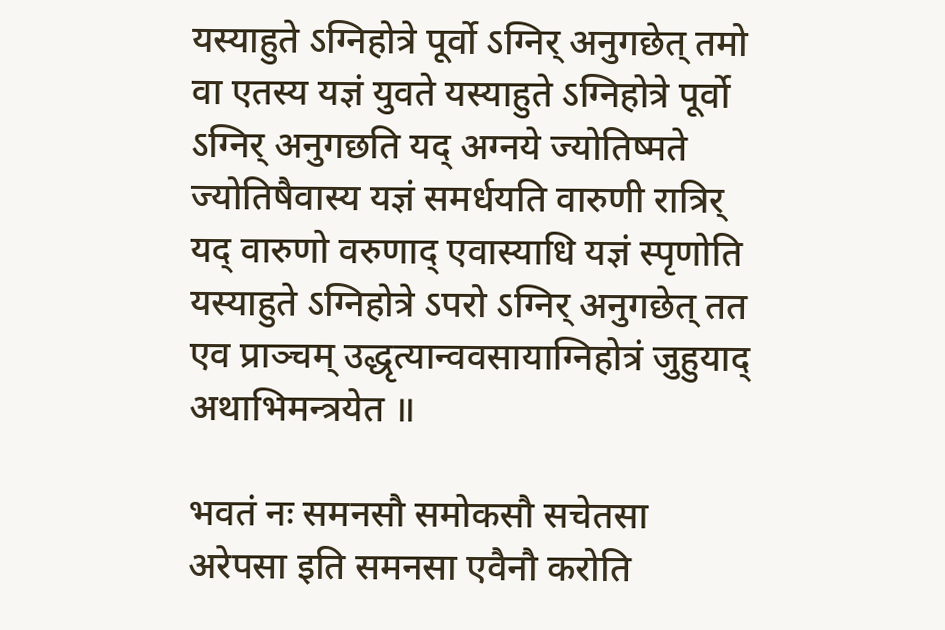यस्याहुते ऽग्निहोत्रे पूर्वो ऽग्निर् अनुगछेत् तमो वा एतस्य यज्ञं युवते यस्याहुते ऽग्निहोत्रे पूर्वो ऽग्निर् अनुगछति यद् अग्नये ज्योतिष्मते ज्योतिषैवास्य यज्ञं समर्धयति वारुणी रात्रिर् यद् वारुणो वरुणाद् एवास्याधि यज्ञं स्पृणोति यस्याहुते ऽग्निहोत्रे ऽपरो ऽग्निर् अनुगछेत् तत एव प्राञ्चम् उद्धृत्यान्ववसायाग्निहोत्रं जुहुयाद् अथाभिमन्त्रयेत ॥

भवतं नः समनसौ समोकसौ सचेतसा अरेपसा इति समनसा एवैनौ करोति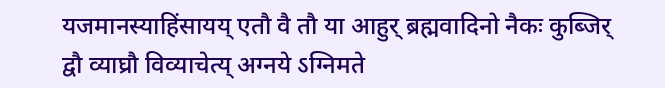यजमानस्याहिंसायय् एतौ वै तौ या आहुर् ब्रह्मवादिनो नैकः कुब्जिर् द्वौ व्याघ्रौ विव्याचेत्य् अग्नये ऽग्निमते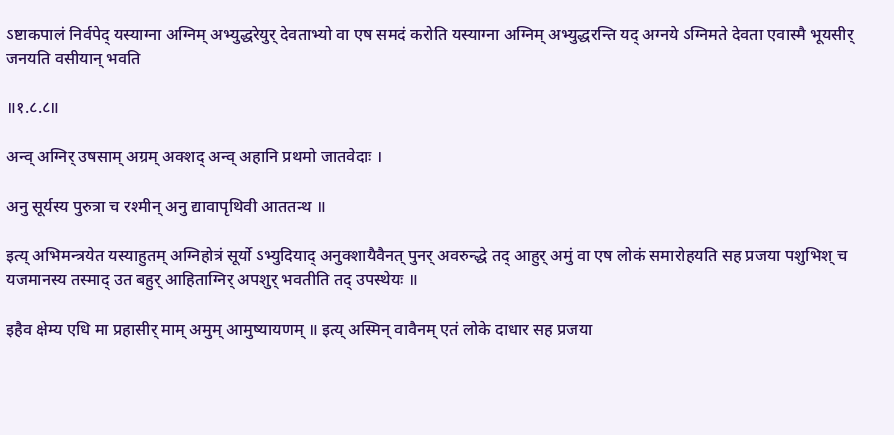ऽष्टाकपालं निर्वपेद् यस्याग्ना अग्निम् अभ्युद्धरेयुर् देवताभ्यो वा एष समदं करोति यस्याग्ना अग्निम् अभ्युद्धरन्ति यद् अग्नये ऽग्निमते देवता एवास्मै भूयसीर् जनयति वसीयान् भवति

॥१.८.८॥

अन्व् अग्निर् उषसाम् अग्रम् अक्शद् अन्व् अहानि प्रथमो जातवेदाः ।

अनु सूर्यस्य पुरुत्रा च रश्मीन् अनु द्यावापृथिवी आततन्थ ॥

इत्य् अभिमन्त्रयेत यस्याहुतम् अग्निहोत्रं सूर्यो ऽभ्युदियाद् अनुक्शायैवैनत् पुनर् अवरुन्द्धे तद् आहुर् अमुं वा एष लोकं समारोहयति सह प्रजया पशुभिश् च यजमानस्य तस्माद् उत बहुर् आहिताग्निर् अपशुर् भवतीति तद् उपस्थेयः ॥

इहैव क्षेम्य एधि मा प्रहासीर् माम् अमुम् आमुष्यायणम् ॥ इत्य् अस्मिन् वावैनम् एतं लोके दाधार सह प्रजया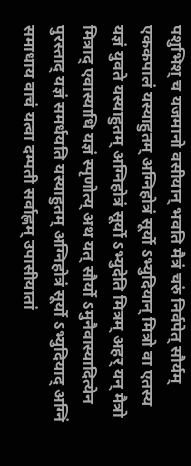पशुभिश् च यजमानो वसीयान् भवति मैत्रं चरुं निर्वपेत् सौर्यम् एककपालं यस्याहुतम् अग्निहोत्रं सूर्यो ऽभ्युदियान् मित्रो वा एतस्य यज्ञं युवते यस्याहुतम् अग्निहोत्रं सूर्यो ऽभ्युदेति मित्रम् अहर् यन् मैत्रो मित्राद् एवास्याधि यज्ञं स्पृणोत्य् अथ यत् सौर्यो ऽमुनैवास्यादित्येन पुरस्ताद् यज्ञं समर्धयति यस्याहुतम् अग्निहोत्रं सूर्यो ऽभ्युदियाद् अग्निं समाधाय वाचं यत्वा दम्पती सर्वाह्णम् उपासीयातां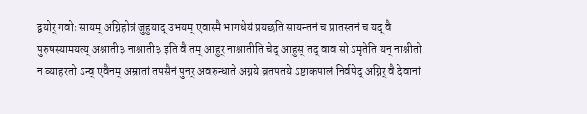द्वयोर् गवोः सायम् अग्निहोत्रं जुहुयाद् उभयम् एवास्मै भागधेयं प्रयछति सायन्तनं च प्रातस्तनं च यद् वै पुरुषस्यामयत्य् अश्नाती३ नाश्नाती३ इति वै तम् आहुर् नाश्नातीति चेद् आहुस् तद् वाव सो ऽमृतेति यन् नाश्नीतो न व्याहरतो ऽन्व् एवैनम् अम्रातां तपसैनं पुनर् अवरुन्धाते अग्नये व्रतपतये ऽष्टाकपालं निर्वपेद् अग्निर् वै देवानां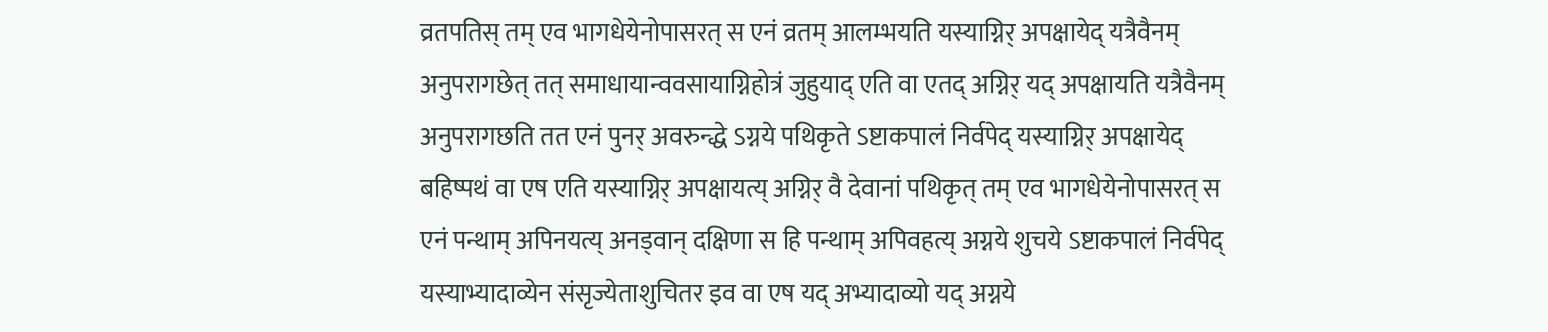व्रतपतिस् तम् एव भागधेयेनोपासरत् स एनं व्रतम् आलम्भयति यस्याग्निर् अपक्षायेद् यत्रैवैनम् अनुपरागछेत् तत् समाधायान्ववसायाग्निहोत्रं जुहुयाद् एति वा एतद् अग्निर् यद् अपक्षायति यत्रैवैनम् अनुपरागछति तत एनं पुनर् अवरुन्द्धे ऽग्नये पथिकृते ऽष्टाकपालं निर्वपेद् यस्याग्निर् अपक्षायेद् बहिष्पथं वा एष एति यस्याग्निर् अपक्षायत्य् अग्निर् वै देवानां पथिकृत् तम् एव भागधेयेनोपासरत् स एनं पन्थाम् अपिनयत्य् अनड्वान् दक्षिणा स हि पन्थाम् अपिवहत्य् अग्नये शुचये ऽष्टाकपालं निर्वपेद् यस्याभ्यादाव्येन संसृज्येताशुचितर इव वा एष यद् अभ्यादाव्यो यद् अग्नये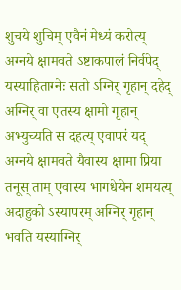शुचये शुचिम् एवैनं मेध्यं करोत्य् अग्नये क्षामवते ऽष्टाकपालं निर्वपेद् यस्याहिताग्नेः सतो ऽग्निर् गृहान् दहेद् अग्निर् वा एतस्य क्षामो गृहान् अभ्युच्यति स दहत्य् एवापरं यद् अग्नये क्षामवते यैवास्य क्षामा प्रिया तनूस् ताम् एवास्य भागधेयेन शमयत्य् अदाहुको ऽस्यापरम् अग्निर् गृहान् भवति यस्याग्निर्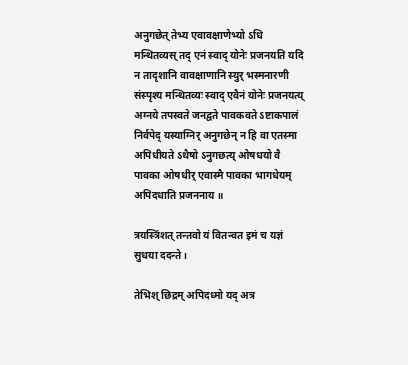अनुगछेत् तेभ्य एवावक्षाणेभ्यो ऽधि मन्थितव्यस् तद् एनं स्वाद् योनेः प्रजनयति यदि न तादृशानि वावक्षाणानि स्युर् भस्मनारणी संस्पृश्य मन्थितव्यः स्वाद् एवैनं योनेः प्रजनयत्य् अग्नये तपस्वते जनद्वते पावकवते ऽष्टाकपालं निर्वपेद् यस्याग्निर् अनुगछेन् न हि वा एतस्मा अपिधीयते ऽथैषो ऽनुगछत्य् ओषधयो वै पावका ओषधीर् एवास्मै पावका भागधेयम् अपिदधाति प्रजननाय ॥

त्रयस्त्रिंशत् तन्तवो यं वितन्वत इमं च यज्ञं सुधया ददन्ते ।

तेभिश् छिद्रम् अपिदध्मो यद् अत्र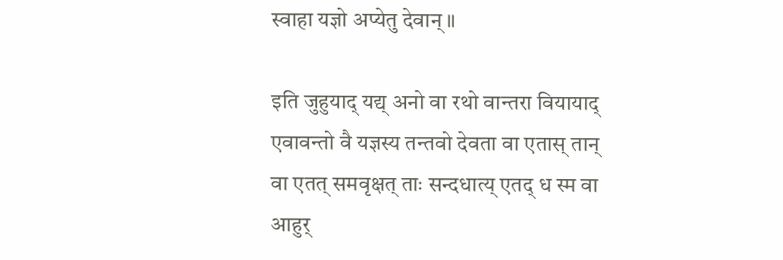स्वाहा यज्ञो अप्येतु देवान् ॥

इति जुहुयाद् यद्य् अनो वा रथो वान्तरा वियायाद् एवावन्तो वै यज्ञस्य तन्तवो देवता वा एतास् तान् वा एतत् समवृक्षत् ताः सन्दधात्य् एतद् ध स्म वा आहुर्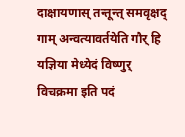दाक्षायणास् तन्तून्त् समवृक्षद् गाम् अन्वत्यावर्तयेति गौर् हि यज्ञिया मेध्येदं विष्णुर् विचक्रमा इति पदं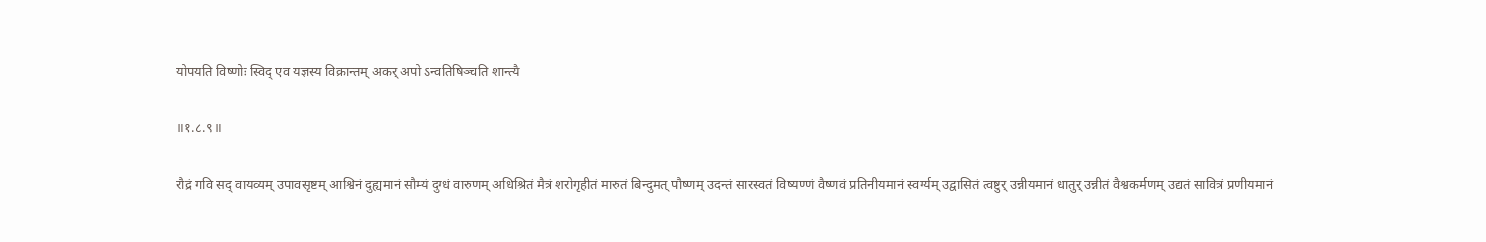योपयति विष्णोः स्विद् एव यज्ञस्य विक्रान्तम् अकर् अपो ऽन्वतिषिञ्चति शान्त्यै

॥१.८.९॥

रौद्रं गवि सद् वायव्यम् उपावसृष्टम् आश्विनं दुह्यमानं सौम्यं दुग्धं वारुणम् अधिश्रितं मैत्रं शरोगृहीतं मारुतं बिन्दुमत् पौष्णम् उदन्तं सारस्वतं विष्यण्णं वैष्णवं प्रतिनीयमानं स्वर्ग्यम् उद्वासितं त्वष्टुर् उन्नीयमानं धातुर् उन्नीतं वैश्वकर्मणम् उद्यतं सावित्रं प्रणीयमानं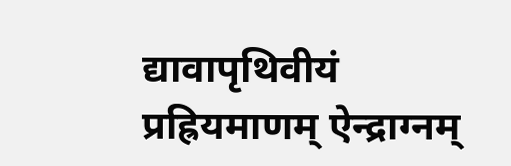द्यावापृथिवीयं प्रह्रियमाणम् ऐन्द्राग्नम्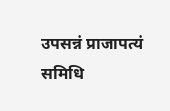उपसन्नं प्राजापत्यं समिधि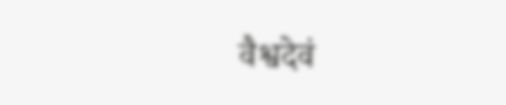वैश्वदेवं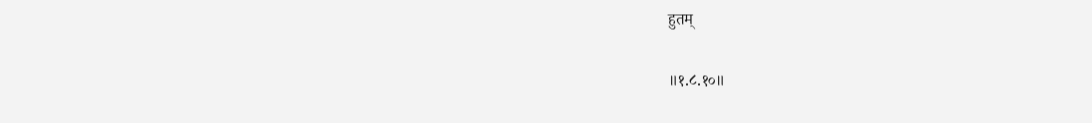हुतम्

॥१.८.१०॥